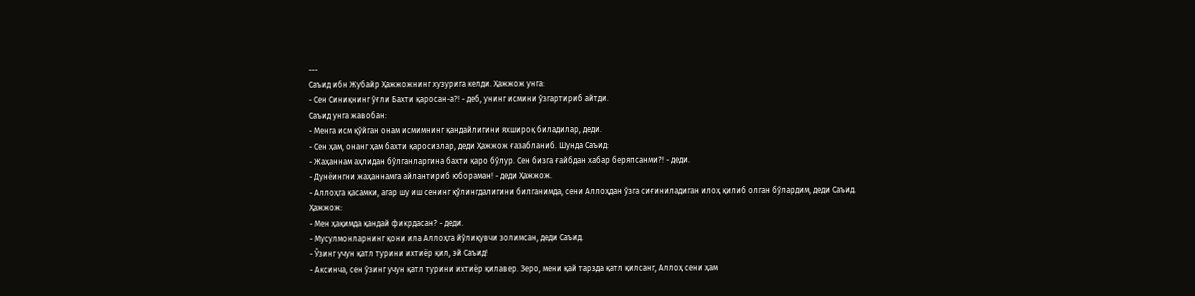---
Саъид ибн Жубайр Ҳажжожнинг хузурига келди. Ҳажжож унга:
- Сен Синиқнинг ўғли Бахти қаросан-а?! - деб, унинг исмини ўзгартириб айтди.
Саъид унга жавобан:
- Менга исм қўйган онам исмимнинг қандайлигини яхшироқ биладилар, деди.
- Сен ҳам, онанг ҳам бахти қаросизлар, деди Ҳажжож ғазабланиб. Шунда Саъид:
- Жаҳаннам аҳлидан бўлганларгина бахти қаро бўлур. Сен бизга ғайбдан хабар беряпсанми?! - деди.
- Дунёингни жаҳаннамга айлантириб юбораман! - деди Ҳажжож.
- Аллоҳга қасамки, агар шу иш сенинг қўлингдалигини билганимда, сени Аллоҳдан ўзга сиғиниладиган илоҳ қилиб олган бўлардим, деди Саъид.
Ҳажжож:
- Мен ҳақимда қандай фикрдасан? - деди.
- Мусулмонларнинг қони ила Аллоҳга йўлиқувчи золимсан, деди Саъид.
- Ўзинг учун қатл турини ихтиёр қил, эй Саъид!
- Аксинча, сен ўзинг учун қатл турини ихтиёр қилавер. Зеро, мени қай тарзда қатл қилсанг, Аллоҳ сени ҳам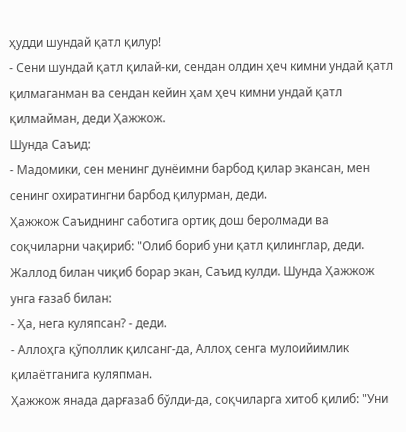ҳудди шундай қатл қилур!
- Сени шундай қатл қилай-ки, сендан олдин ҳеч кимни ундай қатл қилмаганман ва сендан кейин ҳам ҳеч кимни ундай қатл қилмайман, деди Ҳажжож.
Шунда Саъид:
- Мадомики, сен менинг дунёимни барбод қилар экансан, мен сенинг охиратингни барбод қилурман, деди.
Ҳажжож Саъиднинг саботига ортиқ дош беролмади ва соқчиларни чақириб: "Олиб бориб уни қатл қилинглар, деди.
Жаллод билан чиқиб борар экан, Саъид кулди. Шунда Ҳажжож унга ғазаб билан:
- Ҳа, нега куляпсан? - деди.
- Аллоҳга қўполлик қилсанг-да, Аллоҳ сенга мулоийимлик қилаётганига куляпман.
Ҳажжож янада дарғазаб бўлди-да, соқчиларга хитоб қилиб: "Уни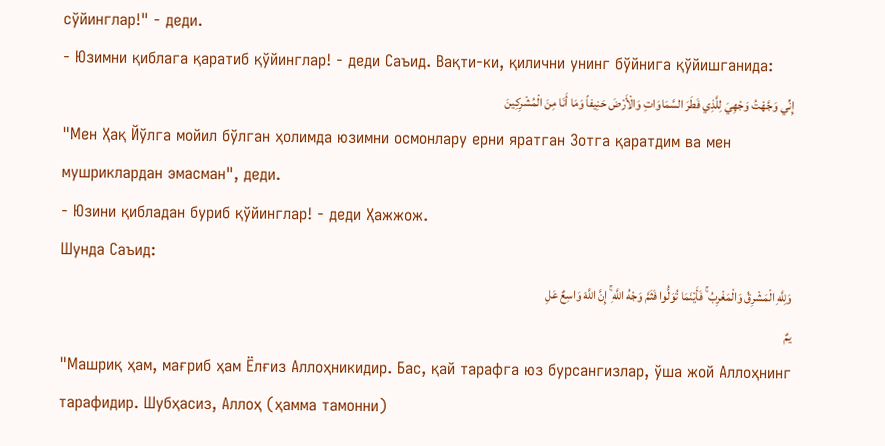сўйинглар!" - деди.
- Юзимни қиблага қаратиб қўйинглар! - деди Саъид. Вақти-ки, қилични унинг бўйнига қўйишганида:
إِنِّي وَجَّهْتُ وَجْهِيَ لِلَّذِي فَطَرَ السَّمَاوَاتِ وَالْأَرْضَ حَنِيفاً وَمَا أَنَا مِنَ الْمُشْرِكِينَ
"Мен Ҳақ Йўлга мойил бўлган ҳолимда юзимни осмонлару ерни яратган Зотга қаратдим ва мен мушриклардан эмасман", деди.
- Юзини қибладан буриб қўйинглар! - деди Ҳажжож.
Шунда Саъид:
وَلِلَّهِ الْمَشْرِقُ وَالْمَغْرِبُ ۚ فَأَيْنَمَا تُوَلُّوا فَثَمَّ وَجْهُ اللَّهِ ۚ إِنَّ اللَّهَ وَاسِعٌ عَلِ
يمٌ
"Машриқ ҳам, мағриб ҳам Ёлғиз Аллоҳникидир. Бас, қай тарафга юз бурсангизлар, ўша жой Аллоҳнинг тарафидир. Шубҳасиз, Аллоҳ (ҳамма тамонни)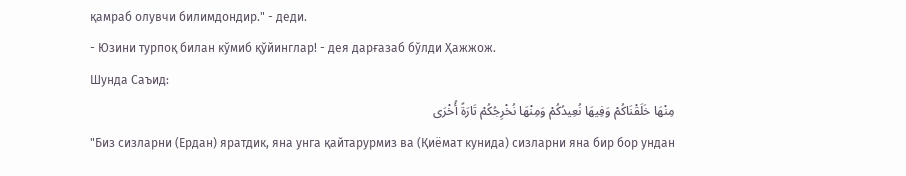қамраб олувчи билимдондир." - деди.
- Юзини турпоқ билан кўмиб қўйинглар! - дея дарғазаб бўлди Ҳажжож.
Шунда Саъид:
مِنْهَا خَلَقْنَاكُمْ وَفِيهَا نُعِيدُكُمْ وَمِنْهَا نُخْرِجُكُمْ تَارَةً أُخْرَى
"Биз сизларни (Ердан) яратдик, яна унга қайтарурмиз ва (Қиёмат кунида) сизларни яна бир бор ундан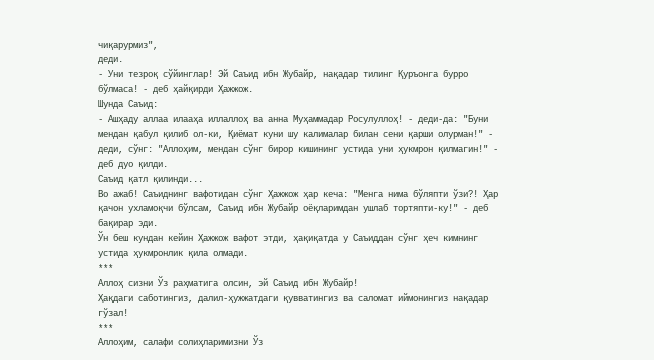чиқарурмиз",
деди.
- Уни тезроқ сўйинглар! Эй Саъид ибн Жубайр, нақадар тилинг Қуръонга бурро бўлмаса! - деб ҳайқирди Ҳажжож.
Шунда Саъид:
- Ашҳаду аллаа илааҳа иллаллоҳ ва анна Муҳаммадар Росулуллоҳ! - деди-да: "Буни мендан қабул қилиб ол-ки, Қиёмат куни шу калималар билан сени қарши олурман!" - деди, сўнг: "Аллоҳим, мендан сўнг бирор кишининг устида уни ҳукмрон қилмагин!" - деб дуо қилди.
Саъид қатл қилинди...
Во ажаб! Саъиднинг вафотидан сўнг Ҳажжож ҳар кеча: "Менга нима бўляпти ўзи?! Ҳар қачон ухламоқчи бўлсам, Саъид ибн Жубайр оёқларимдан ушлаб тортяпти-ку!" - деб бақирар эди.
Ўн беш кундан кейин Ҳажжож вафот этди, ҳақиқатда у Саъиддан сўнг ҳеч кимнинг устида ҳукмронлик қила олмади.
***
Аллоҳ сизни Ўз раҳматига олсин, эй Саъид ибн Жубайр!
Ҳақдаги саботингиз, далил-ҳужжатдаги қувватингиз ва саломат иймонингиз нақадар гўзал!
***
Аллоҳим, салафи солиҳларимизни Ўз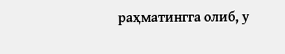раҳматингга олиб, у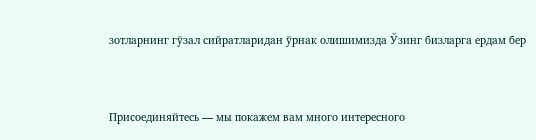зотларнинг гўзал сийратларидан ўрнак олишимизда Ўзинг бизларга ердам бер


Присоединяйтесь — мы покажем вам много интересного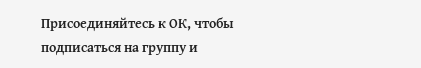Присоединяйтесь к ОК, чтобы подписаться на группу и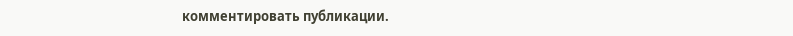комментировать публикации.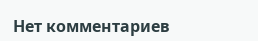Нет комментариев